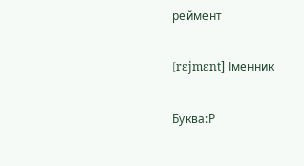реймент

[rɛjmɛnt] Іменник

Буква:Р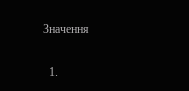Значення

  1.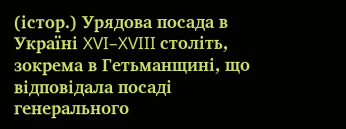(істор.) Урядова посада в Україні XVI–XVIII століть, зокрема в Гетьманщині, що відповідала посаді генерального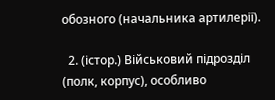обозного (начальника артилерії).

  2. (істор.) Військовий підрозділ (полк, корпус), особливо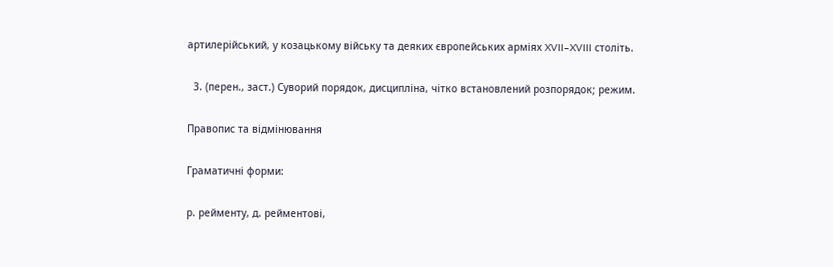артилерійський, у козацькому війську та деяких європейських арміях XVII–XVIII століть.

  3. (перен., заст.) Суворий порядок, дисципліна, чітко встановлений розпорядок; режим.

Правопис та відмінювання

Граматичні форми:

р. рейменту, д. рейментові,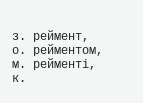з. реймент, о. рейментом, м. рейменті, к.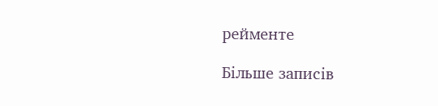рейменте

Більше записів